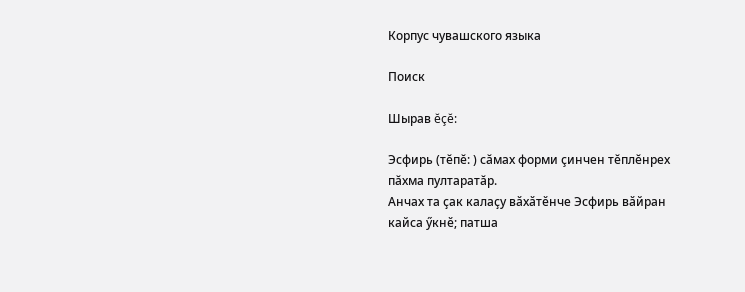Корпус чувашского языка

Поиск

Шырав ĕçĕ:

Эсфирь (тĕпĕ: ) сăмах форми çинчен тĕплĕнрех пăхма пултаратăр.
Анчах та ҫак калаҫу вӑхӑтӗнче Эсфирь вӑйран кайса ӳкнӗ; патша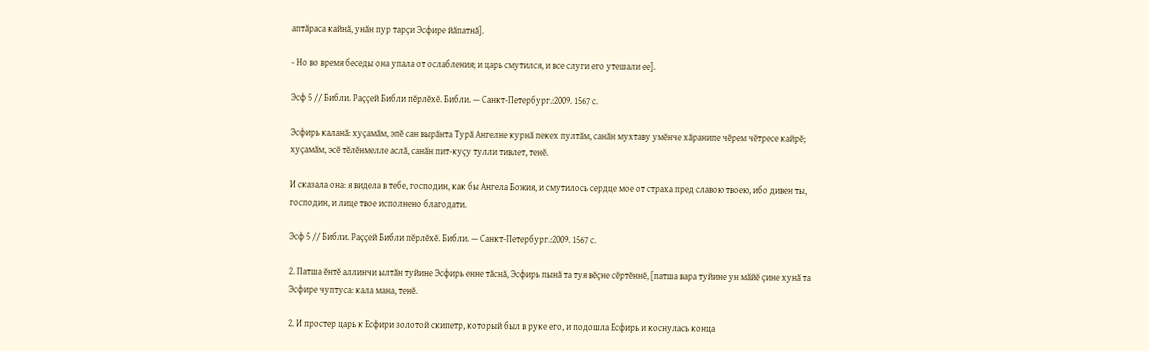аптӑраса кайнӑ, унӑн пур тарҫи Эсфире йӑпатнӑ].

- Но во время беседы она упала от ослабления; и царь смутился, и все слуги его утешали ее].

Эсф 5 // Библи. Раҫҫей Библи пӗрлӗхӗ. Библи. — Санкт-Петербург.:2009. 1567 с.

Эсфирь каланӑ: хуҫамӑм, эпӗ сан вырӑнта Турӑ Ангелне курнӑ пекех пултӑм, санӑн мухтаву умӗнче хӑранипе чӗрем чӗтресе кайрӗ; хуҫамӑм, эсӗ тӗлӗнмелле аслӑ, санӑн пит-куҫу тулли тивлет, тенӗ.

И сказала она: я видела в тебе, господин, как бы Ангела Божия, и смутилось сердце мое от страха пред славою твоею, ибо дивен ты, господин, и лице твое исполнено благодати.

Эсф 5 // Библи. Раҫҫей Библи пӗрлӗхӗ. Библи. — Санкт-Петербург.:2009. 1567 с.

2. Патша ӗнтӗ аллинчи ылтӑн туйине Эсфирь енне тӑснӑ, Эсфирь пынӑ та туя вӗҫне сӗртӗннӗ, [патша вара туйине ун мӑйӗ ҫине хунӑ та Эсфире чуптуса: кала мана, тенӗ.

2. И простер царь к Есфири золотой скипетр, который был в руке его, и подошла Есфирь и коснулась конца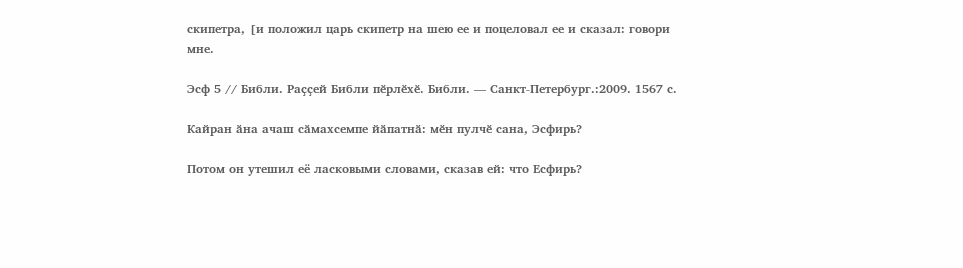скипетра, [и положил царь скипетр на шею ее и поцеловал ее и сказал: говори мне.

Эсф 5 // Библи. Раҫҫей Библи пӗрлӗхӗ. Библи. — Санкт-Петербург.:2009. 1567 с.

Кайран ӑна ачаш сӑмахсемпе йӑпатнӑ: мӗн пулчӗ сана, Эсфирь?

Потом он утешил её ласковыми словами, сказав ей: что Есфирь?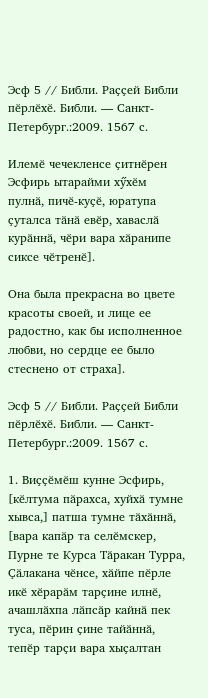Эсф 5 // Библи. Раҫҫей Библи пӗрлӗхӗ. Библи. — Санкт-Петербург.:2009. 1567 с.

Илемӗ чечекленсе ҫитнӗрен Эсфирь ытарайми хӳхӗм пулнӑ, пичӗ-куҫӗ, юратупа ҫуталса тӑнӑ евӗр, хаваслӑ курӑннӑ, чӗри вара хӑранипе сиксе чӗтренӗ].

Она была прекрасна во цвете красоты своей, и лице ее радостно, как бы исполненное любви, но сердце ее было стеснено от страха].

Эсф 5 // Библи. Раҫҫей Библи пӗрлӗхӗ. Библи. — Санкт-Петербург.:2009. 1567 с.

1. Виҫҫӗмӗш кунне Эсфирь, [кӗлтума пӑрахса, хуйхӑ тумне хывса,] патша тумне тӑхӑннӑ, [вара капӑр та селӗмскер, Пурне те Курса Тӑракан Турра, Ҫӑлакана чӗнсе, хӑйпе пӗрле икӗ хӗрарӑм тарҫине илнӗ, ачашлӑхпа лӑпсӑр кайнӑ пек туса, пӗрин ҫине тайӑннӑ, тепӗр тарҫи вара хыҫалтан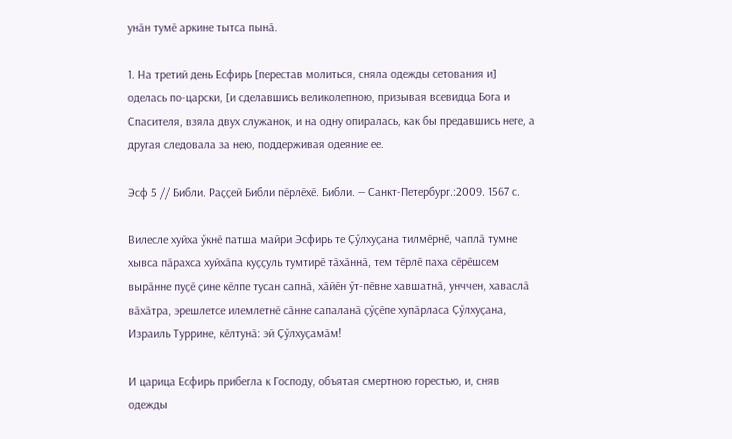унӑн тумӗ аркине тытса пынӑ.

1. На третий день Есфирь [перестав молиться, сняла одежды сетования и] оделась по-царски, [и сделавшись великолепною, призывая всевидца Бога и Спасителя, взяла двух служанок, и на одну опиралась, как бы предавшись неге, а другая следовала за нею, поддерживая одеяние ее.

Эсф 5 // Библи. Раҫҫей Библи пӗрлӗхӗ. Библи. — Санкт-Петербург.:2009. 1567 с.

Вилесле хуйха ӳкнӗ патша майри Эсфирь те Ҫӳлхуҫана тилмӗрнӗ, чаплӑ тумне хывса пӑрахса хуйхӑпа куҫҫуль тумтирӗ тӑхӑннӑ, тем тӗрлӗ паха сӗрӗшсем вырӑнне пуҫӗ ҫине кӗлпе тусан сапнӑ, хӑйӗн ӳт-пӗвне хавшатнӑ, унччен, хаваслӑ вӑхӑтра, эрешлетсе илемлетнӗ сӑнне сапаланӑ ҫӳҫӗпе хупӑрласа Ҫӳлхуҫана, Израиль Туррине, кӗлтунӑ: эй Ҫӳлхуҫамӑм!

И царица Есфирь прибегла к Господу, объятая смертною горестью, и, сняв одежды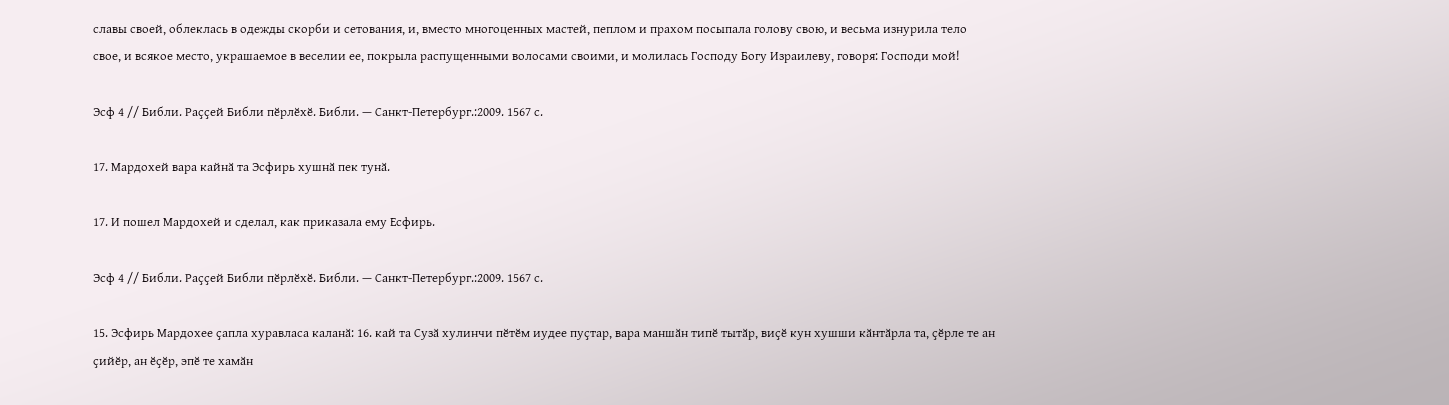славы своей, облеклась в одежды скорби и сетования, и, вместо многоценных мастей, пеплом и прахом посыпала голову свою, и весьма изнурила тело свое, и всякое место, украшаемое в веселии ее, покрыла распущенными волосами своими, и молилась Господу Богу Израилеву, говоря: Господи мой!

Эсф 4 // Библи. Раҫҫей Библи пӗрлӗхӗ. Библи. — Санкт-Петербург.:2009. 1567 с.

17. Мардохей вара кайнӑ та Эсфирь хушнӑ пек тунӑ.

17. И пошел Мардохей и сделал, как приказала ему Есфирь.

Эсф 4 // Библи. Раҫҫей Библи пӗрлӗхӗ. Библи. — Санкт-Петербург.:2009. 1567 с.

15. Эсфирь Мардохее ҫапла хуравласа каланӑ: 16. кай та Сузӑ хулинчи пӗтӗм иудее пуҫтар, вара маншӑн типӗ тытӑр, виҫӗ кун хушши кӑнтӑрла та, ҫӗрле те ан ҫийӗр, ан ӗҫӗр, эпӗ те хамӑн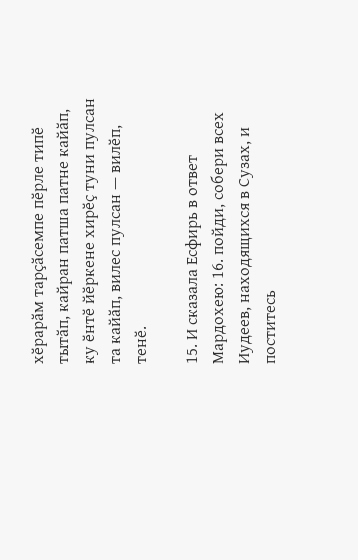хӗрарӑм тарҫӑсемпе пӗрле типӗ тытӑп, кайран патша патне кайӑп, ку ӗнтӗ йӗркене хирӗҫ туни пулсан та кайӑп, вилес пулсан — вилӗп, тенӗ.

15. И сказала Есфирь в ответ Мардохею: 16. пойди, собери всех Иудеев, находящихся в Сузах, и поститесь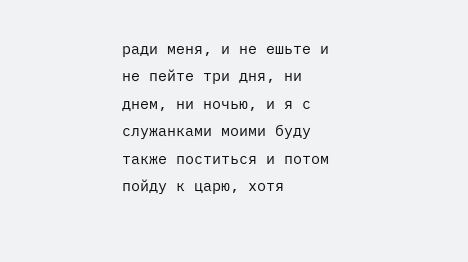ради меня, и не ешьте и не пейте три дня, ни днем, ни ночью, и я с служанками моими буду также поститься и потом пойду к царю, хотя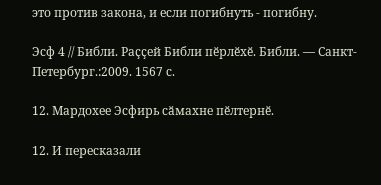это против закона, и если погибнуть - погибну.

Эсф 4 // Библи. Раҫҫей Библи пӗрлӗхӗ. Библи. — Санкт-Петербург.:2009. 1567 с.

12. Мардохее Эсфирь сӑмахне пӗлтернӗ.

12. И пересказали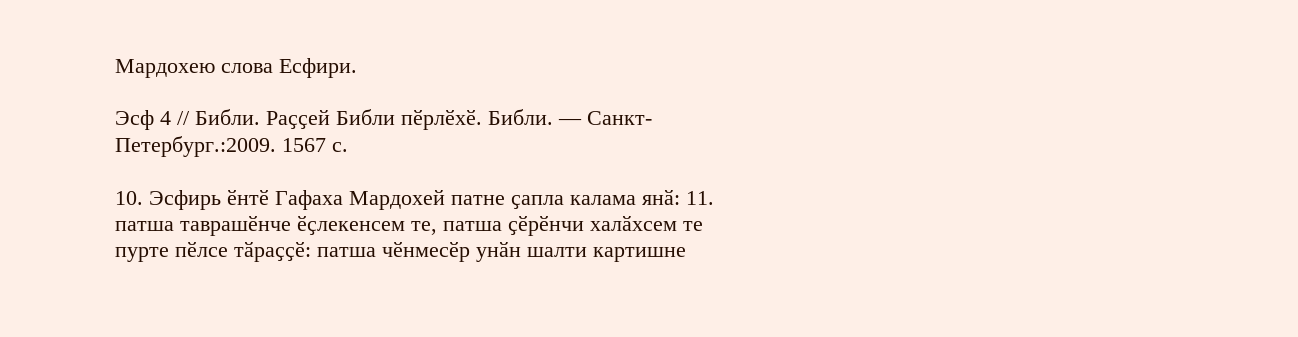Мардохею слова Есфири.

Эсф 4 // Библи. Раҫҫей Библи пӗрлӗхӗ. Библи. — Санкт-Петербург.:2009. 1567 с.

10. Эсфирь ӗнтӗ Гафаха Мардохей патне ҫапла калама янӑ: 11. патша таврашӗнче ӗҫлекенсем те, патша ҫӗрӗнчи халӑхсем те пурте пӗлсе тӑраҫҫӗ: патша чӗнмесӗр унӑн шалти картишне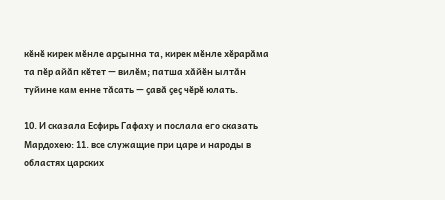кӗнӗ кирек мӗнле арҫынна та, кирек мӗнле хӗрарӑма та пӗр айӑп кӗтет — вилӗм; патша хӑйӗн ылтӑн туйине кам енне тӑсать — ҫавӑ ҫеҫ чӗрӗ юлать.

10. И сказала Есфирь Гафаху и послала его сказать Мардохею: 11. все служащие при царе и народы в областях царских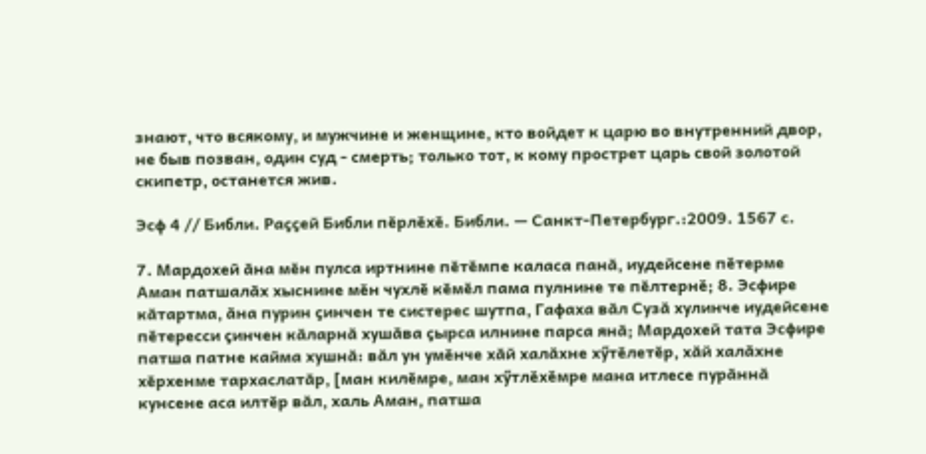знают, что всякому, и мужчине и женщине, кто войдет к царю во внутренний двор, не быв позван, один суд - смерть; только тот, к кому прострет царь свой золотой скипетр, останется жив.

Эсф 4 // Библи. Раҫҫей Библи пӗрлӗхӗ. Библи. — Санкт-Петербург.:2009. 1567 с.

7. Мардохей ӑна мӗн пулса иртнине пӗтӗмпе каласа панӑ, иудейсене пӗтерме Аман патшалӑх хыснине мӗн чухлӗ кӗмӗл пама пулнине те пӗлтернӗ; 8. Эсфире кӑтартма, ӑна пурин ҫинчен те систерес шутпа, Гафаха вӑл Сузӑ хулинче иудейсене пӗтересси ҫинчен кӑларнӑ хушӑва ҫырса илнине парса янӑ; Мардохей тата Эсфире патша патне кайма хушнӑ: вӑл ун умӗнче хӑй халӑхне хӳтӗлетӗр, хӑй халӑхне хӗрхенме тархаслатӑр, [ман килӗмре, ман хӳтлӗхӗмре мана итлесе пурӑннӑ кунсене аса илтӗр вӑл, халь Аман, патша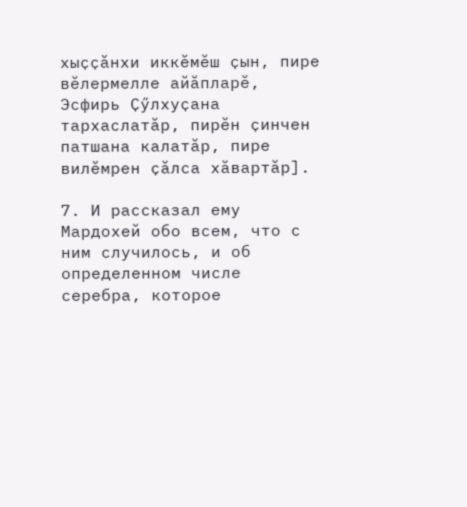хыҫҫӑнхи иккӗмӗш ҫын, пире вӗлермелле айӑпларӗ, Эсфирь Ҫӳлхуҫана тархаслатӑр, пирӗн ҫинчен патшана калатӑр, пире вилӗмрен ҫӑлса хӑвартӑр].

7. И рассказал ему Мардохей обо всем, что с ним случилось, и об определенном числе серебра, которое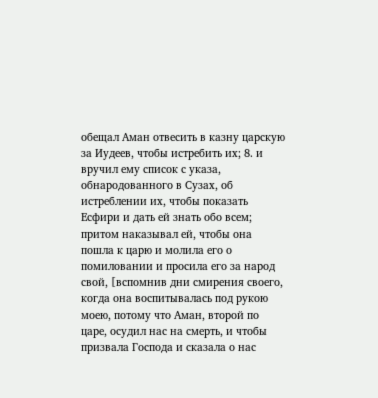обещал Аман отвесить в казну царскую за Иудеев, чтобы истребить их; 8. и вручил ему список с указа, обнародованного в Сузах, об истреблении их, чтобы показать Есфири и дать ей знать обо всем; притом наказывал ей, чтобы она пошла к царю и молила его о помиловании и просила его за народ свой, [вспомнив дни смирения своего, когда она воспитывалась под рукою моею, потому что Аман, второй по царе, осудил нас на смерть, и чтобы призвала Господа и сказала о нас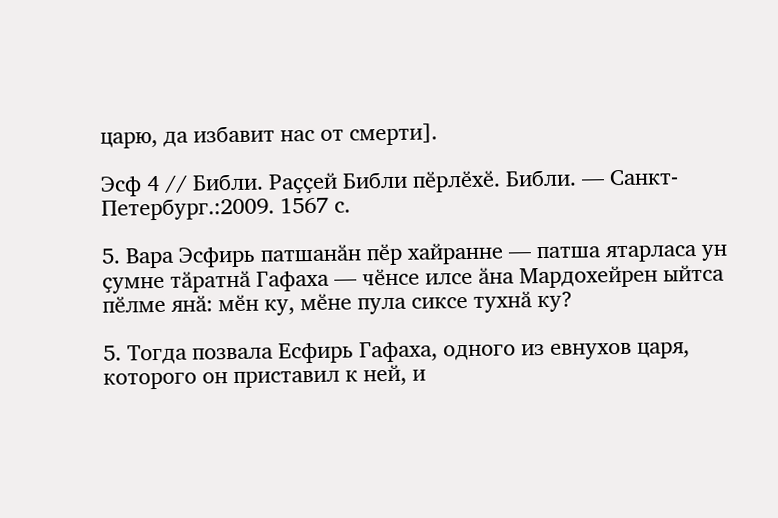царю, да избавит нас от смерти].

Эсф 4 // Библи. Раҫҫей Библи пӗрлӗхӗ. Библи. — Санкт-Петербург.:2009. 1567 с.

5. Вара Эсфирь патшанӑн пӗр хайранне — патша ятарласа ун ҫумне тӑратнӑ Гафаха — чӗнсе илсе ӑна Мардохейрен ыйтса пӗлме янӑ: мӗн ку, мӗне пула сиксе тухнӑ ку?

5. Тогда позвала Есфирь Гафаха, одного из евнухов царя, которого он приставил к ней, и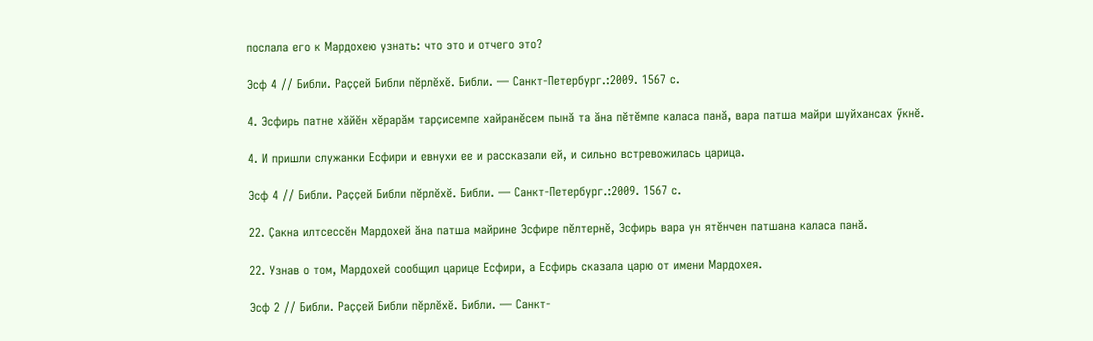послала его к Мардохею узнать: что это и отчего это?

Эсф 4 // Библи. Раҫҫей Библи пӗрлӗхӗ. Библи. — Санкт-Петербург.:2009. 1567 с.

4. Эсфирь патне хӑйӗн хӗрарӑм тарҫисемпе хайранӗсем пынӑ та ӑна пӗтӗмпе каласа панӑ, вара патша майри шуйхансах ӳкнӗ.

4. И пришли служанки Есфири и евнухи ее и рассказали ей, и сильно встревожилась царица.

Эсф 4 // Библи. Раҫҫей Библи пӗрлӗхӗ. Библи. — Санкт-Петербург.:2009. 1567 с.

22. Ҫакна илтсессӗн Мардохей ӑна патша майрине Эсфире пӗлтернӗ, Эсфирь вара ун ятӗнчен патшана каласа панӑ.

22. Узнав о том, Мардохей сообщил царице Есфири, а Есфирь сказала царю от имени Мардохея.

Эсф 2 // Библи. Раҫҫей Библи пӗрлӗхӗ. Библи. — Санкт-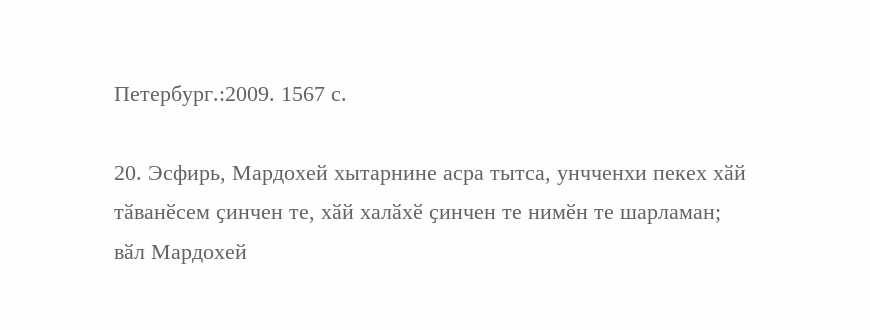Петербург.:2009. 1567 с.

20. Эсфирь, Мардохей хытарнине асра тытса, унчченхи пекех хӑй тӑванӗсем ҫинчен те, хӑй халӑхӗ ҫинчен те нимӗн те шарламан; вӑл Мардохей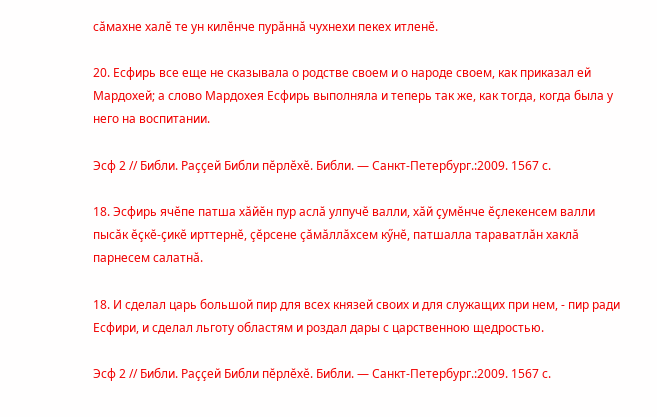сӑмахне халӗ те ун килӗнче пурӑннӑ чухнехи пекех итленӗ.

20. Есфирь все еще не сказывала о родстве своем и о народе своем, как приказал ей Мардохей; а слово Мардохея Есфирь выполняла и теперь так же, как тогда, когда была у него на воспитании.

Эсф 2 // Библи. Раҫҫей Библи пӗрлӗхӗ. Библи. — Санкт-Петербург.:2009. 1567 с.

18. Эсфирь ячӗпе патша хӑйӗн пур аслӑ улпучӗ валли, хӑй ҫумӗнче ӗҫлекенсем валли пысӑк ӗҫкӗ-ҫикӗ ирттернӗ, ҫӗрсене ҫӑмӑллӑхсем кӳнӗ, патшалла тараватлӑн хаклӑ парнесем салатнӑ.

18. И сделал царь большой пир для всех князей своих и для служащих при нем, - пир ради Есфири, и сделал льготу областям и роздал дары с царственною щедростью.

Эсф 2 // Библи. Раҫҫей Библи пӗрлӗхӗ. Библи. — Санкт-Петербург.:2009. 1567 с.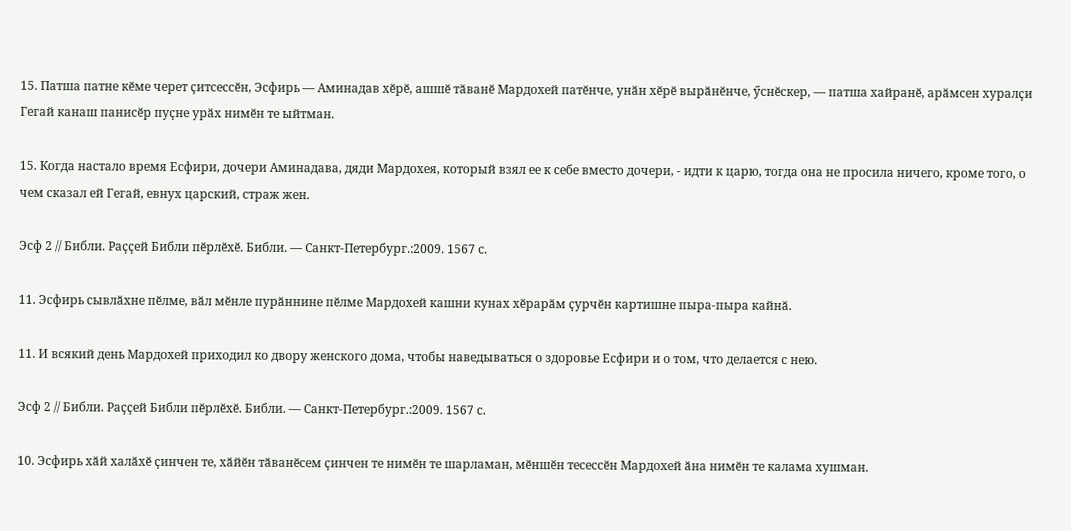15. Патша патне кӗме черет ҫитсессӗн, Эсфирь — Аминадав хӗрӗ, ашшӗ тӑванӗ Мардохей патӗнче, унӑн хӗрӗ вырӑнӗнче, ӳснӗскер, — патша хайранӗ, арӑмсен хуралҫи Гегай канаш панисӗр пуҫне урӑх нимӗн те ыйтман.

15. Когда настало время Есфири, дочери Аминадава, дяди Мардохея, который взял ее к себе вместо дочери, - идти к царю, тогда она не просила ничего, кроме того, о чем сказал ей Гегай, евнух царский, страж жен.

Эсф 2 // Библи. Раҫҫей Библи пӗрлӗхӗ. Библи. — Санкт-Петербург.:2009. 1567 с.

11. Эсфирь сывлӑхне пӗлме, вӑл мӗнле пурӑннине пӗлме Мардохей кашни кунах хӗрарӑм ҫурчӗн картишне пыра-пыра кайнӑ.

11. И всякий день Мардохей приходил ко двору женского дома, чтобы наведываться о здоровье Есфири и о том, что делается с нею.

Эсф 2 // Библи. Раҫҫей Библи пӗрлӗхӗ. Библи. — Санкт-Петербург.:2009. 1567 с.

10. Эсфирь хӑй халӑхӗ ҫинчен те, хӑйӗн тӑванӗсем ҫинчен те нимӗн те шарламан, мӗншӗн тесессӗн Мардохей ӑна нимӗн те калама хушман.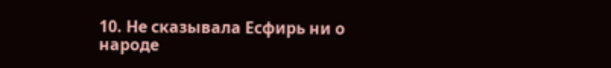10. Не сказывала Есфирь ни о народе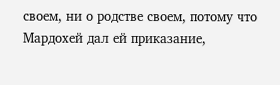своем, ни о родстве своем, потому что Мардохей дал ей приказание,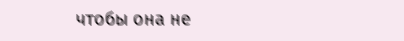чтобы она не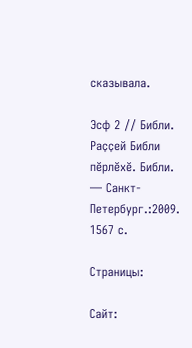сказывала.

Эсф 2 // Библи. Раҫҫей Библи пӗрлӗхӗ. Библи. — Санкт-Петербург.:2009. 1567 с.

Страницы:

Сайт: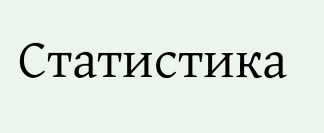Статистика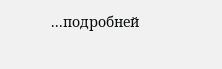...подробней